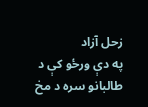زحل آزاد
په دې ورځو کې د طالبانو سره د مخ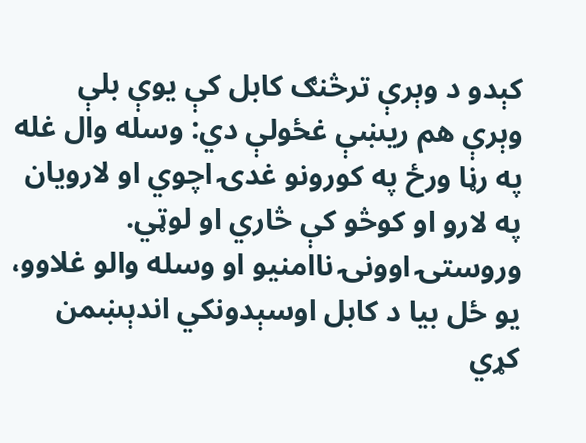کېدو د وېرې ترڅنګ کابل کې یوې بلې وېرې هم ریښې غځولې دي: وسله وال غله په رڼا ورځ په کورونو غدۍ اچوي او لارویان په لارو او کوڅو کې څاري او لوټي.
وروستۍ اوونۍ ناامنیو او وسله والو غلاوو، یو ځل بیا د کابل اوسېدونکي اندېښمن کړي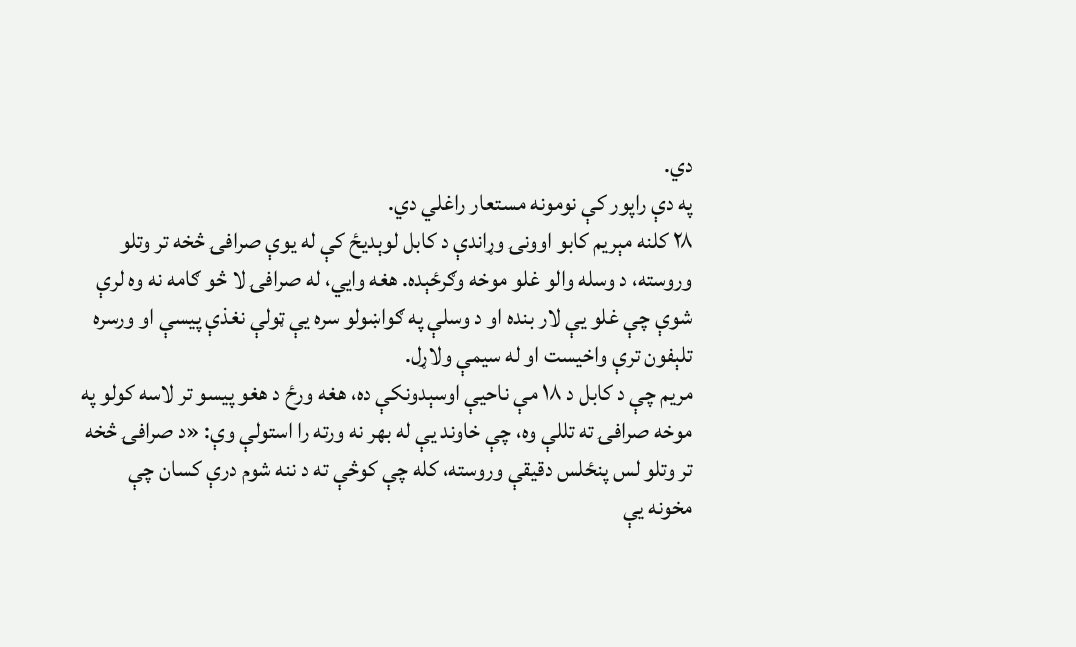دي.
په دې راپور کې نومونه مستعار راغلي دي.
۲۸ کلنه مېریم کابو اوونۍ وړاندې د کابل لوېدیځ کې له یوې صرافۍ څخه تر وتلو وروسته، د وسله والو غلو موخه وګرځېده. هغه وايي، له صرافۍ لا څو ګامه نه وه لرې شوې چې غلو یې لار بنده او د وسلې په ګواښولو سره یې ټولې نغذې پيسې او ورسره تلېفون ترې واخیست او له سیمې ولاړل.
مریم چې د کابل د ۱۸ مې ناحیې اوسېدونکې ده، هغه ورځ د هغو پیسو تر لاسه کولو په موخه صرافۍ ته تللې وه، چې خاوند یې له بهر نه ورته را استولې وې: «د صرافۍ څخه تر وتلو لس پنځلس دقیقې وروسته، کله چې کوڅې ته د ننه شوم درې کسان چې مخونه یې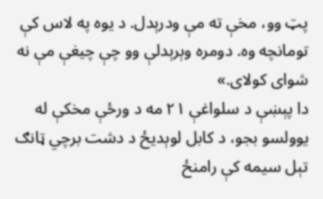پټ وو، مخې ته مې ودرېدل. د یوه په لاس کې تومانچه وه. دومره وېرېدلې وو چې چیغې مې نه شوای کولای.»
دا پېښې د سلواغې ۲۱ مه د ورځې مخکې له یوولسو بجو، د کابل لوېدیځ د دشت برچي ټانګ تېل سیمه کې رامنځ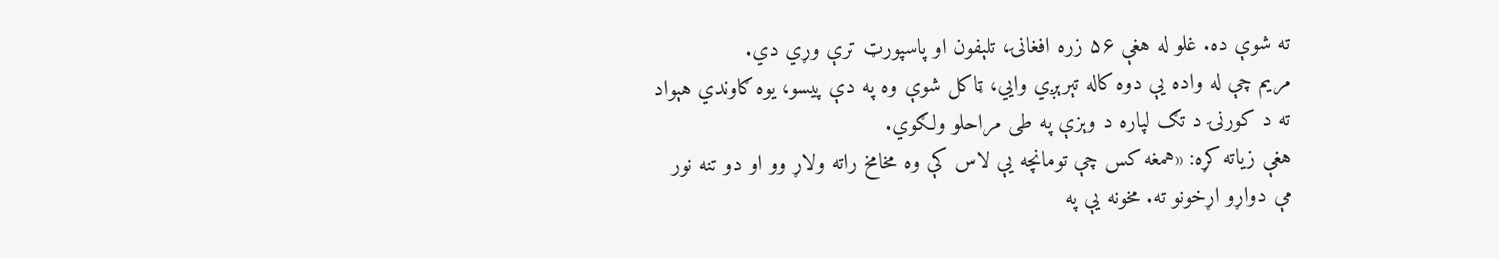ته شوې ده. غلو له هغې ۵۶ زره افغانۍ، تلېفون او پاسپورټ ترې وړي دي.
مریم چې له واده یې دوه کاله تېرېږي وايي، ټاکل شوې وه په دې پيسو، یوه ګاوندي هېواد ته د کورنۍ د تګ لپاره د وېزې په طی مراحلو ولګوي.
هغې زیاته کړه: «همغه کس چې تومانچه یې لاس کې وه مخامخ راته ولاړ وو او دو تنه نور مې دواړو اړخونو ته. مخونه یې په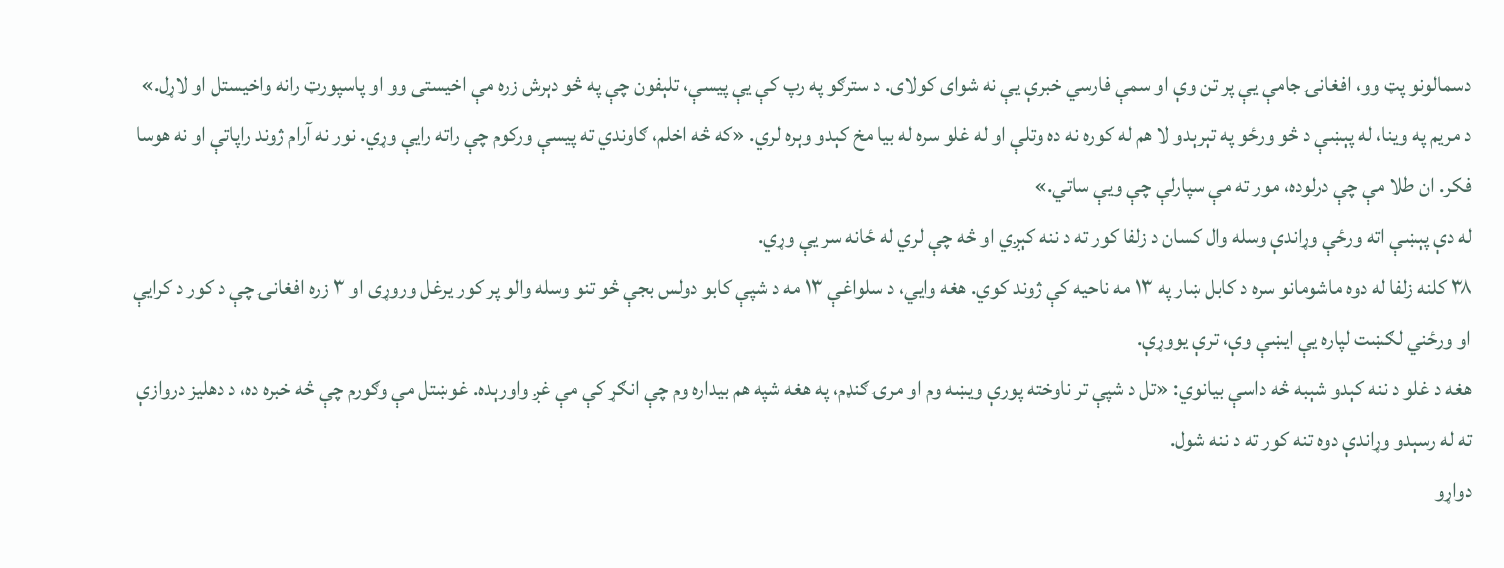دسمالونو پټ وو، افغانۍ جامې یې پر تن وې او سمې فارسي خبرې یې نه شوای کولای. د سترګو په رپ کې یې پیسې، تلېفون چې په څو دېرش زره مې اخیستی وو او پاسپورټ رانه واخیستل او لاړل.»
د مریم په وینا، له پېښې د څو ورځو په تېرېدو لا هم له کوره نه ده وتلې او له غلو سره له بیا مخ کېدو وېره لري. «که څه اخلم، ګاوندي ته پيسې ورکوم چې راته رایې وړي. نور نه آرام ژوند راپاتې او نه هوسا فکر. ان طلا مې چې درلوده، مور ته مې سپارلې چې ویې ساتي.»
له دې پېښې اته ورځې وړاندې وسله وال کسان د زلفا کور ته د ننه کېږي او څه چې لري له ځانه سر یې وړي.
۳۸ کلنه زلفا له دوه ماشومانو سره د کابل ښار په ۱۳ مه ناحیه کې ژوند کوي. هغه وايي، د سلواغې ۱۳ مه د شپې کابو دولس بجې څو تنو وسله والو پر کور یرغل وروړی او ۳ زره افغانۍ چې د کور د کرایې او ورځني لګښت لپاره یې ایښې وې، ترې یووړې.
هغه د غلو د ننه کېدو شېبه څه داسې بیانوي: «تل د شپې تر ناوخته پورې ویښه وم او مرۍ ګنډم، په هغه شپه هم بیداره وم چې انګړ کې مې غږ واورېده. غوښتل مې وګورم چې څه خبره ده، د دهلیز دروازې ته له رسېدو وړاندې دوه تنه کور ته د ننه شول.
دواړو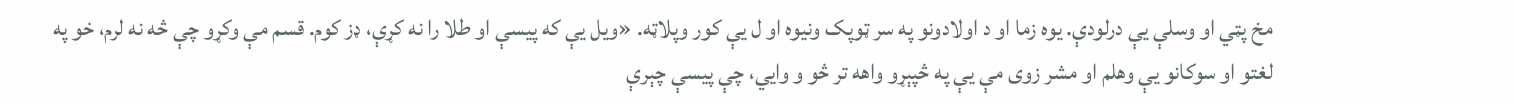مخ پټي او وسلې یې درلودې. یوه زما او د اولادونو په سر ټوپک ونیوه او ل یې کور وپلاټه. «ویل یې که پیسې او طلا را نه کړې، ډز کوم. قسم مې وکړو چې څه نه لرم، خو په لغتو او سوکانو یې وهلم او مشر زوی مې یې په څپېړو واهه تر څو و وايي، چې پیسې چېرې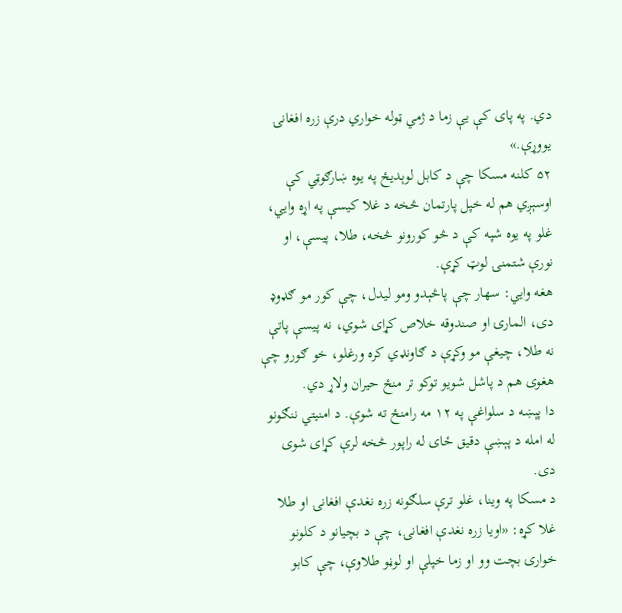دي. په پای کې یې زما د ژمي ټوله خواري درې زره افغانۍ یووړې.»
۵۲ کلنه مسکا چې د کابل لوېدیځ په یوه ښارګوټي کې اوسېږي هم له خپل پارتمان څخه د غلا کیسې په اړه وايي، غلو په یوه شپه کې د څو کورونو څخه، طلا، پیسې، او نورې شتمنۍ لوټ کړې.
هغه وايي: سهار چې پاڅېدو ومو لیدل، چې کور مو ګډوډ دی، المارۍ او صندوقه خلاص کړای شوي، نه پیسې پاتې نه طلا، چیغې مو وکړې د ګاونډي کره ورغلو، خو ګورو چې هغوی هم د پاشل شویو توکو تر منځ حیران ولاړ دي.
دا پېښه د سلواغې په ۱۲ مه رامنځ ته شوې. د امنیتي ننګونو له امله د پېښې دقیق ځای له راپور څخه لرې کړای شوی دی.
د مسکا په وینا، غلو ترې سلګونه زره نغدې افغانۍ او طلا غلا کړه: «اویا زره نغدې افغانۍ، چې د بچیانو د کلونو خوارۍ بچت وو او زما خپلې او لوڼو طلاوې، چې کابو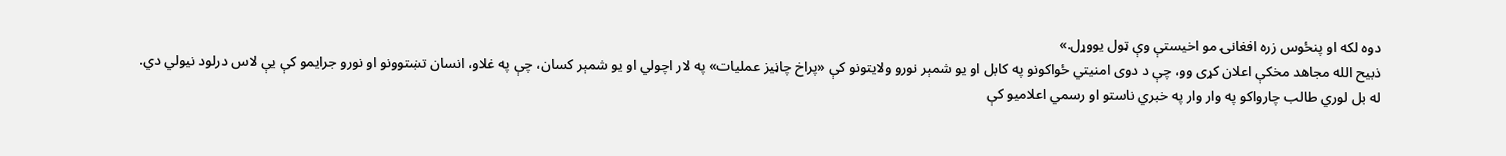دوه لکه او پنځوس زره افغانۍ مو اخیستې وې ټول یووړل.»
ذبیح الله مجاهد مخکې اعلان کړی وو، چې د دوی امنیتي ځواکونو په کابل او یو شمېر نورو ولایتونو کې «پراخ چاڼیز عملیات» په لار اچولي او یو شمېر کسان، چې په غلاو، انسان تښتوونو او نورو جرایمو کې یې لاس درلود نیولي دي.
له بل لوري طالب چارواکو په وار وار په خبري ناستو او رسمي اعلامیو کې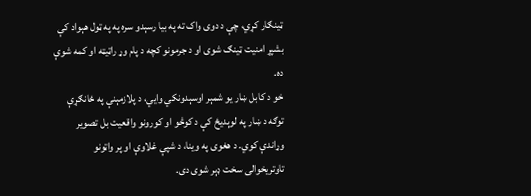ټینګار کړي، چې د دوی واک ته په بیا رسېدو سره په په ټول هېواد کې بشپړ امنیت ټينګ شوی او د جرمونو کچه د پام وړ راټیټه او کمه شوې ده.
خو د کابل ښار یو شمېر اوسېدونکي وايي، د پلازمېنې په ځانګړې توګه د ښار په لوېدیځ کې د کوڅو او کورونو واقعیت بل تصویر وړاندې کوي. د هغوی په وینا، د شپې غلاوې او پر واټونو تاوتریخوالی سخت ډېر شوی دی.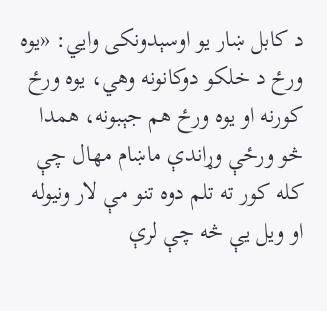د کابل ښار یو اوسېدونکی وايي: «یوه ورځ د خلکو دوکانونه وهي، یوه ورځ کورنه او یوه ورځ هم جېبونه، همدا څو ورځې وړاندې ماښام مهال چې کله کور ته تلم دوه تنو مې لار ونیوله او ویل یې څه چې لرې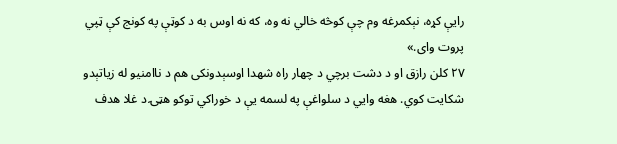رایې کړه، نېکمرغه وم چې کوڅه خالي نه وه، که نه اوس به د کوټې په کونج کې ټپي پروت وای.»
۲۷ کلن رازق او د دشت برچي د چهار راه شهدا اوسېدونکی هم د ناامنیو له زیاتېدو شکایت کوي. هغه وايي د سلواغې په لسمه یې د خوراکي توکو هټۍ د غلا هدف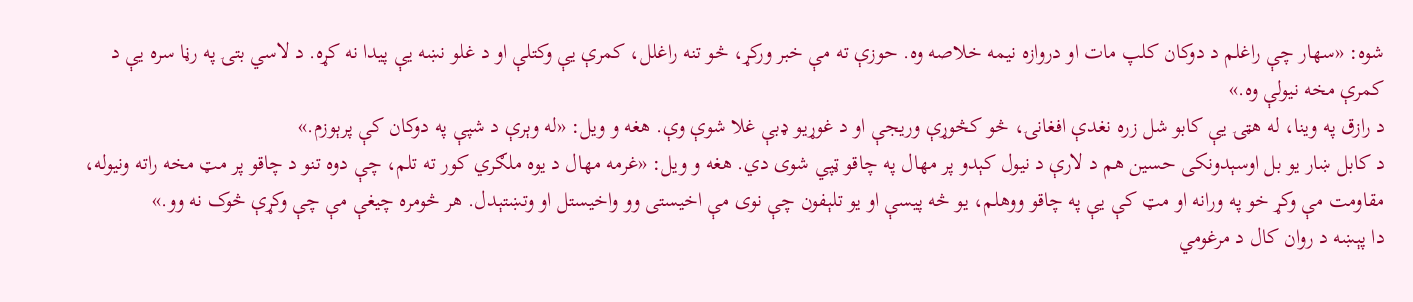شوه: «سهار چې راغلم د دوکان کلپ مات او دروازه نیمه خلاصه وه. حوزې ته مې خبر ورکړ، څو تنه راغلل، کمرې یې وکتلې او د غلو نښه یې پیدا نه کړه. د لاسي بتۍ په رڼا سره یې د کمرې مخه نیولې وه.»
د رازق په وینا، له هټۍ یې کابو شل زره نغدې افغانۍ، څو کڅوړې وریجې او د غوړیو ډبې غلا شوې وې. هغه و ویل: «له وېرې د شپې په دوکان کې پرېوزم.»
د کابل ښار یو بل اوسېدونکی حسین هم د لارې د نیول کېدو پر مهال په چاقو ټپي شوی دي. هغه و ویل: «غرمه مهال د یوه ملګري کور ته تلم، چې دوه تنو د چاقو پر مټ مخه راته ونیوله، مقاومت مې وکړ خو په ورانه او مټ کې یې په چاقو ووهلم، یو څه پیسې او یو تلېفون چې نوی مې اخیستی وو واخیستل او وتښتېدل. هر څومره چیغې مې چې وکړې څوک نه وو.»
دا پېښه د روان کال د مرغومي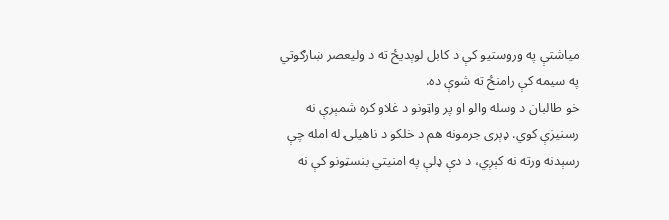میاشتې په وروستیو کې د کابل لوېدیځ ته د وليعصر ښارګوتي په سیمه کې رامنځ ته شوې ده.
خو طالبان د وسله والو او پر واټونو د غلاو کره شمېرې نه رسنیزې کوي. ډېری جرمونه هم د خلکو د ناهیلۍ له امله چې رسېدنه ورته نه کېږي، د دې ډلې په امنیتي بنسټونو کې نه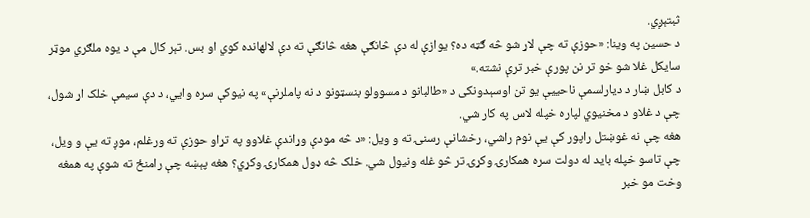ثبتېږي.
د حسین په وینا: «حوزې ته چې لاړ شو څه ګټه ده؟ یوازې له دې څانګې هغه څانګې ته دې لالهانده کوي او بس. تېر کال مې د یوه ملګري موټر سایکل غلا شو خو تر نن پورې خبر ترې نشته.»
د کابل ښار د دیارلسمې ناحییې یو تن اوسېدونکی د «طالبانو د مسوولو بنسټونو د نه پاملرنې» په نیوکې سره وايي، د دې سیمې خلک اړ شول، چې د غلاو د مخنیوي لپاره خپله لاس په کار شي.
هغه چې نه غوښتل راپور کې یې نوم راشي، رخشانې رسنۍ ته و ویل: «د څه مودې وړاندې غلاوو په تړاو حوزې ته ورغلم، موږ ته یې و ویل، چې تاسو خپله باید له دولت سره همکارۍ وکړۍ تر څو غله ونیول شي. خلک څه ډول همکارۍ وکړي؟ هغه پېښه چې رامنځ ته شوې په همغه وخت مو خبر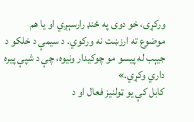ورکړی، خو دوی په ځنډ رارسېږي او یا هم موضوع ته ارزښت نه ورکوي. د سیمې د خلکو د جیېب له پیسو مو چوکیدار ونیوه، چې د شپې پیره داري وکړي.»
کابل کې یو ټولنیز فعال او د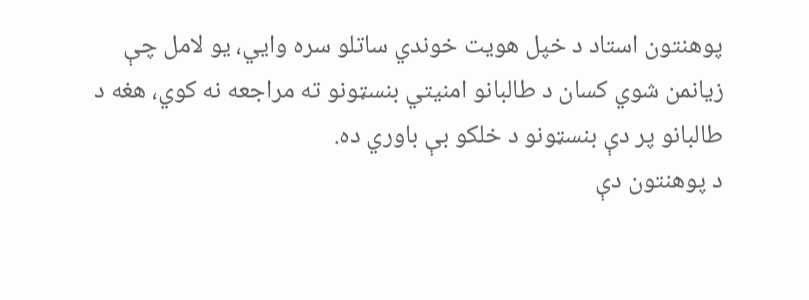پوهنتون استاد د خپل هویت خوندي ساتلو سره وايي، یو لامل چې زیانمن شوي کسان د طالبانو امنیتي بنسټونو ته مراجعه نه کوي، هغه د طالبانو پر دې بنسټونو د خلکو بې باوري ده.
د پوهنتون دې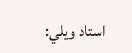استاد ویلي: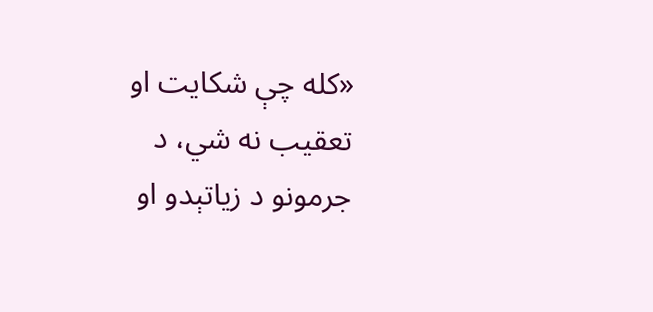«کله چې شکایت او تعقیب نه شي، د جرمونو د زیاتېدو او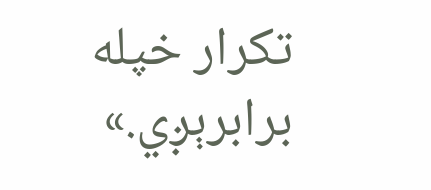تکرار خپله برابرېږي.»